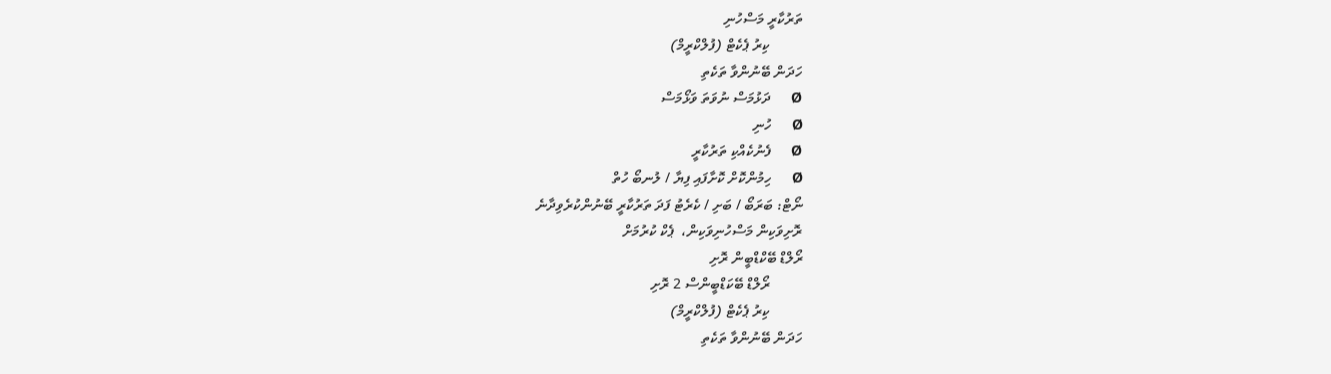ތަރުކާރީ މަސްހުނި
         ކިރު ޕެކެޓް (ފުލްކްރީމް)
ހަދަން ބޭނުންވާ ތަކެތި
Ø     ދަޅުމަސް ނުވަތަ ވަޅޯމަސް
Ø     ހުނި
Ø     ފެނުކެއްކި ތަރުކާރީ
Ø     ހިމުންކޮށް ކޮށާފައި ފިޔާ / ލުނބޯ ހުތް
ނޯޓް: ބަރަބޯ / ބަށި / ކެރެޓު ފަދަ ތަރުކާރީ ބޭނުންކުރެވިދާނެ
ރޮށިވަކިން މަސްހުނިވަކިން،  ޕެކް ކުރުމަށް
ރޯލްޑް ބޭކްޑްބީން ރޮށި
         ރޯލްޑް ބޭކަޑްބީންސް 2 ރޮށި
         ކިރު ޕެކެޓް (ފުލްކްރީމް)
ހަދަން ބޭނުންވާ ތަކެތި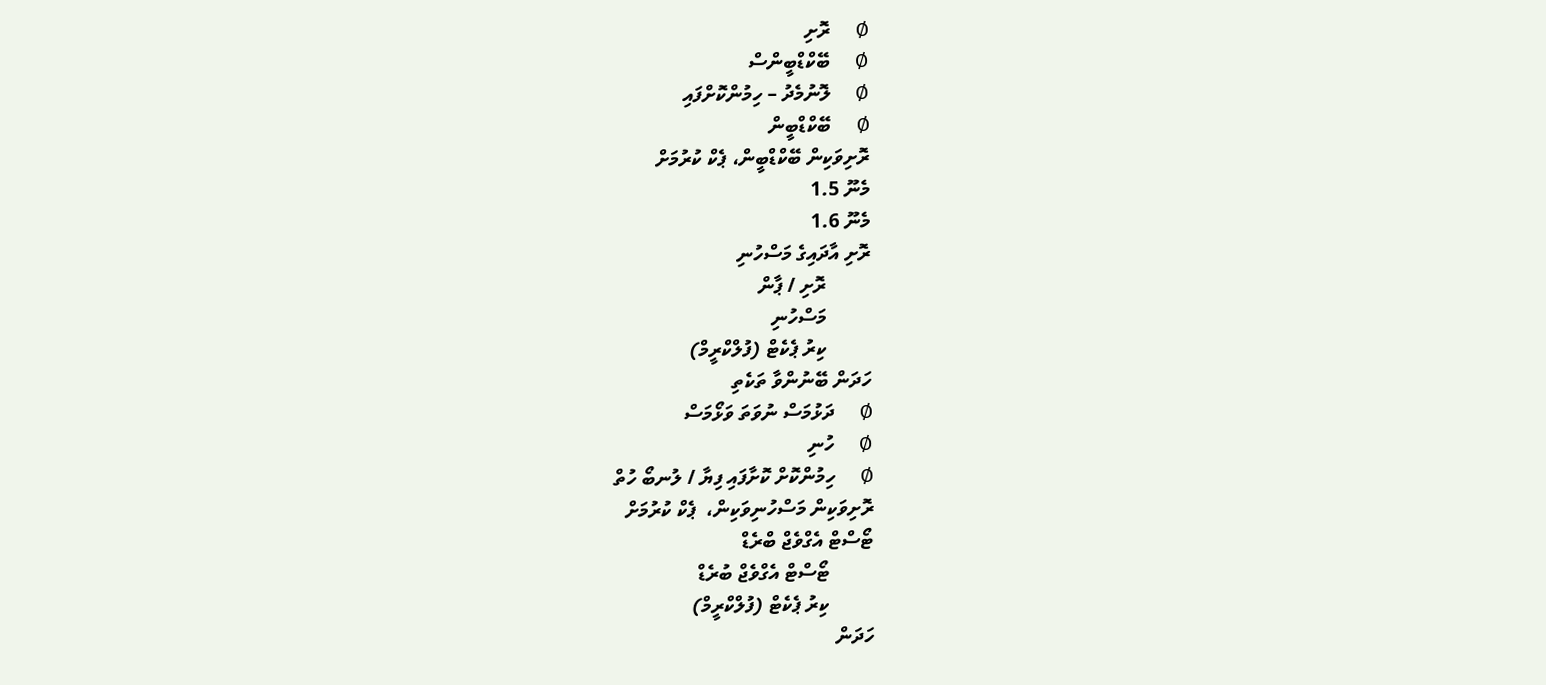Ø     ރޮށި
Ø     ބޭކްޑްބީންސް
Ø     ލޮނުމެދު – ހިމުންކޮށްފައި
Ø     ބޭކްޑްބީން
ރޮށިވަކިން ބޭކްޑްބީން، ޕެކް ކުރުމަށް
މެނޫ 1.5
މެނޫ 1.6
ރޮށި އާދައިގެ މަސްހުނި
         ރޮށި / ޕާން
         މަސްހުނި
         ކިރު ޕެކެޓް (ފުލްކްރީމް)
ހަދަން ބޭނުންވާ ތަކެތި
Ø     ދަޅުމަސް ނުވަތަ ވަޅޯމަސް
Ø     ހުނި
Ø     ހިމުންކޮށް ކޮށާފައި ފިޔާ / ލުނބޯ ހުތް
ރޮށިވަކިން މަސްހުނިވަކިން،  ޕެކް ކުރުމަށް
ޓޯސްޓް އެގްވެޖް ބްރެޑް
         ޓޯސްޓް އެގްވެޖް ބުރެޑް
         ކިރު ޕެކެޓް (ފުލްކްރީމް)
ހަދަން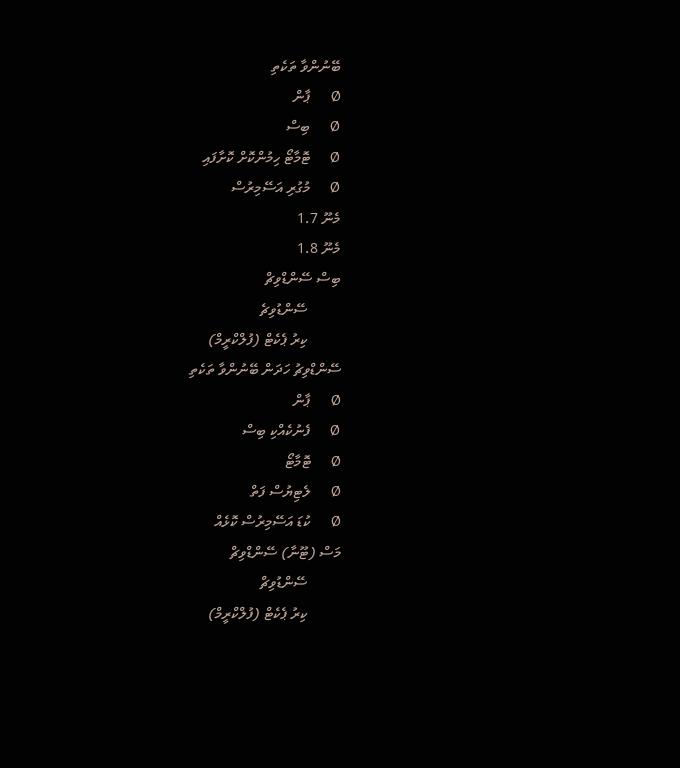ބޭނުންވާ ތަކެތި
Ø     ޕާން
Ø     ބިސް
Ø     ޓޮމާޓޯ ހިމުންކޮށް ކޮށާފައި
Ø     މުގުރި އަސޭމިރުސް
މެނޫ 1.7
މެނޫ 1.8
ބިސް ސޭންޑްވިޗް
         ސޭންޑުވިޗެ
         ކިރު ޕެކެޓް (ފުލްކްރީމް)
ސޭންޑްވިޗު ހަދަން ބޭނުންވާ ތަކެތި
Ø     ޕާން
Ø     ފެނުކެއްކި ބިސް
Ø     ޓޮމާޓޯ
Ø     ލެޓިޔުސް ފަތް
Ø     ކުޑަ އަސޭމިރުސް ކޮޅެއް
މަސް (ޓޫނާ) ސޭންޑްވިޗް
         ސޭންޑުވިޗް
         ކިރު ޕެކެޓް (ފުލްކްރީމް)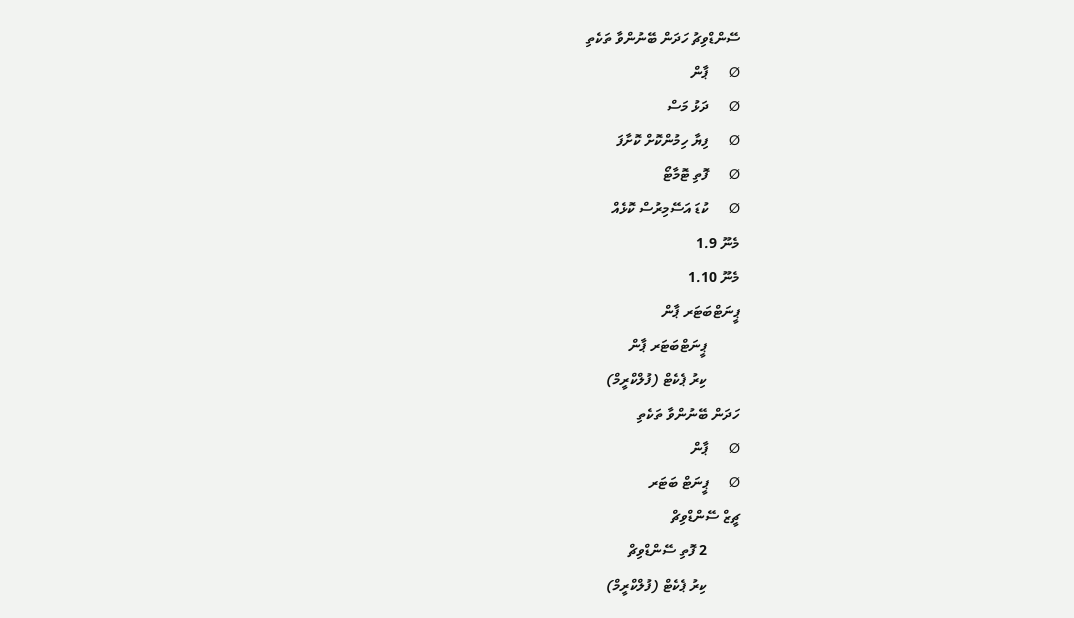ސޭންޑްވިޗު ހަދަން ބޭނުންވާ ތަކެތި
Ø     ޕާން
Ø     ދަޅު މަސް
Ø     ފިޔާ ހިމުންކޮށް ކޮށާފަ
Ø     ފޮތި ޓޮމާޓޯ
Ø     ކުޑަ އަސޭމިރުސް ކޮޅެއް
މެނޫ 1.9
މެނޫ 1.10
ޕީނަޓްބަޓަރ ޕާން
         ޕީނަޓްބަޓަރ ޕާން
         ކިރު ޕެކެޓް (ފުލްކްރީމް)
ހަދަން ބޭނުންވާ ތަކެތި
Ø     ޕާން
Ø     ޕީނަޓް ބަޓަރ
ޗީޒް ސޭންޑްވިޗް
         2 ފޮތި ސޭންޑްވިޗް
         ކިރު ޕެކެޓް (ފުލްކްރީމް)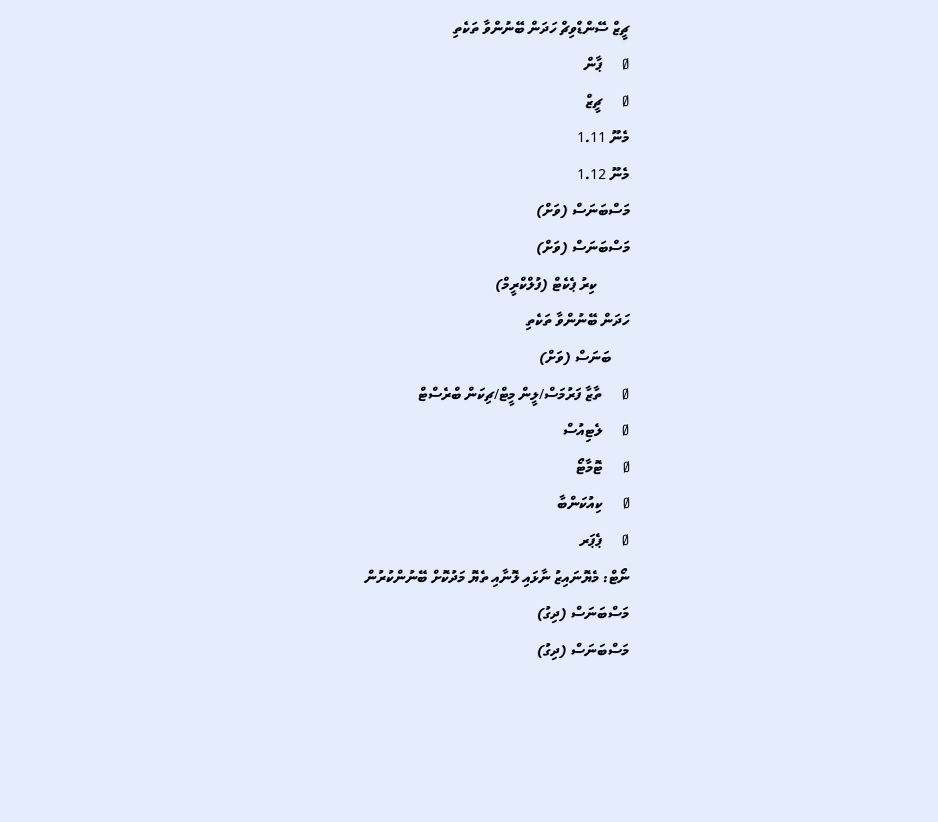ޗީޒް ސޭންޑްވިޗް ހަދަން ބޭނުންވާ ތަކެތި
Ø     ޕާން
Ø     ޗީޒް
މެނޫ 1.11
މެނޫ 1.12
މަސްބަނަސް (ވަށް)
މަސްބަނަސް (ވަށް)
         ކިރު ޕެކެޓް (ފުލްކްރީމް)
ހަދަން ބޭނުންވާ ތަކެތި
     ބަނަސް (ވަށް)
Ø     ތާޒާ ފަރުމަސް/ލީން މީޓް/ޗިކަން ބްރެސްޓް
Ø     ލެޓިއުސް
Ø     ޓޮމާޓޯ
Ø     ކިއުކަންބާ
Ø     ޕެޕަރ
ނޯޓް: މެޔޮނައިޒު ނާޅައި ލޮނާއި ތެޔޮ މަދުކޮށް ބޭނުންކުރުން
މަސްބަނަސް (ދިގު)
މަސްބަނަސް (ދިގު)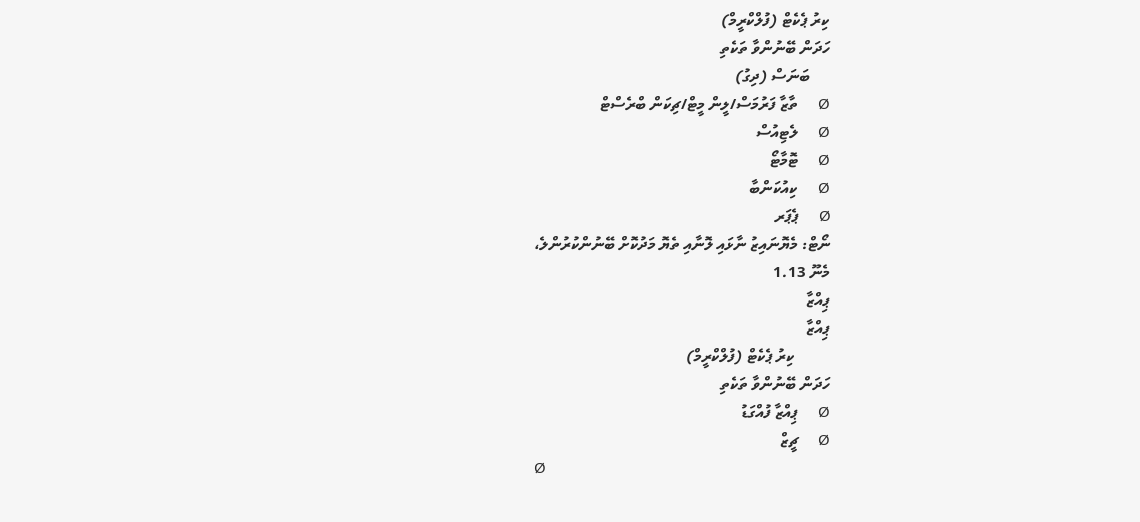ކިރު ޕެކެޓް (ފުލްކްރީމް)
ހަދަން ބޭނުންވާ ތަކެތި
     ބަނަސް (ދިގު)
Ø     ތާޒާ ފަރުމަސް/ލީން މީޓް/ޗިކަން ބްރެސްޓް
Ø     ލެޓިއުސް
Ø     ޓޮމާޓޯ
Ø     ކިއުކަންބާ
Ø     ޕެޕަރ
ނޯޓް: މެޔޮނައިޒު ނާޅައި ލޮނާއި ތެޔޮ މަދުކޮށް ބޭނުންކުރުންލެ،
މެނޫ 1.13
ޕިއްޒާ
ޕިއްޒާ
         ކިރު ޕެކެޓް (ފުލްކްރީމް)
ހަދަން ބޭނުންވާ ތަކެތި
Ø     ޕިއްޒާ ފުއްގަޑު
Ø     ޗީޒް
Ø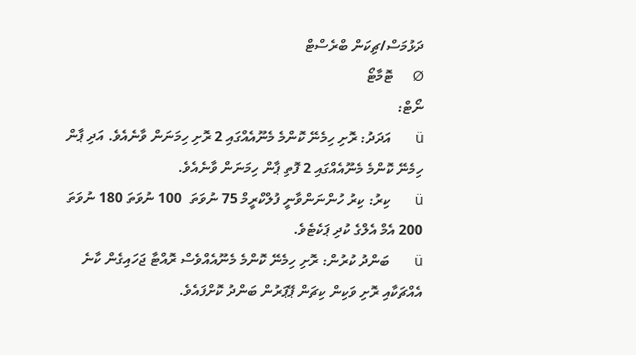ދަޅުމަސް/ޗިކަން ބްރެސްޓް
Ø     ޓޮމާޓޯ
ނޯޓް:
ü      އަދަދު: ރޮށި ހިމެނޭ ކޮންމެ މެނޫއެއްގައި 2 ރޮށި ހިމަނަން ވާނެއެވެ. އަދި ޕާން ހިމެނޭ ކޮންމެ މެނޫއެއްގައި 2 ފޮތި ޕާން ހިމަނަން ވާނެއެވެ.
ü      ކިރު: ކިރު ހުންނަންވާނީ ފުލްކްރީމް 75 ނުވަތަ  100 ނުވަތަ 180 ނުވަތަ 200 އެމް އެލްގެ ކުދި ޕަކެޓެވެ.
ü      ބަންދު ކުރުން: ރޮށި ހިމެނޭ ކޮންމެ މެނޫއެއްވެސް ރޮއްޓާ ޖަހައިގެން ކާނެ އެއްޗަކާއި ރޮށި ވަކިން ކިޗަން ޕޭޕަރުން ބަންދު ކޮށްފައެވެ.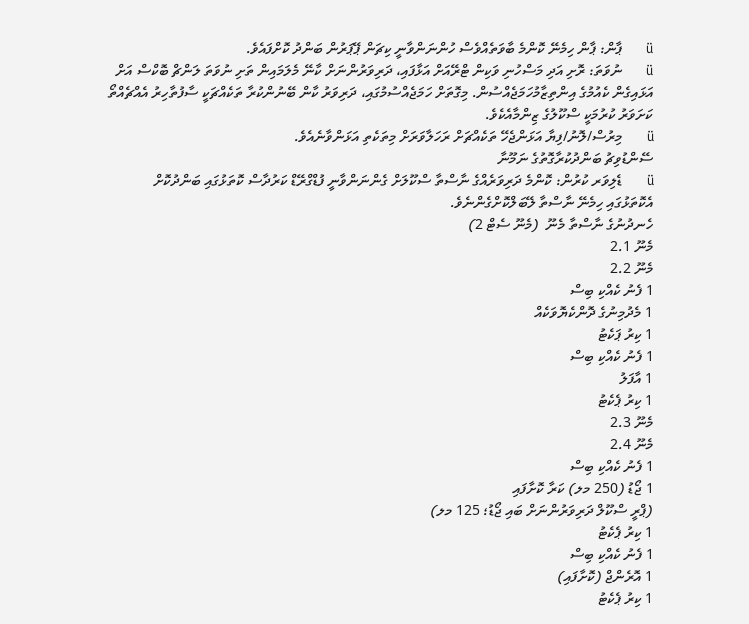ü      ޕާން: ޕާން ހިމެނޭ ކޮންމެ ބާވަތެއްވެސް ހުންނަންވާނީ ކިޗަން ޕޭޕަރުން ބަންދު ކޮށްފައެވެ.
ü      ނުވަތަ: ރޮށި އަދި މަސްހުނި ވަކިން ޓްރޭއަށް އަޅާފައި، ދަރިވަރުންނަށް ކާނޭ މެލަމައިން ތަށި ނުވަތަ ލަންޗް ބޮކްސް އަށް އަޅައިގެން ކެއުމުގެ އިންތިޒާމުހަމަޖެއްސުން. މިގޮތަށް ހަމަޖެއްސުމުގައި، ދަރިވަރު ކާން ބޭނުންކުރާ ތަކެއްޗަކީ ސާފުތާހިރު އެއްޗެއްތޯ ކަށަވަރު ކުރުމަކީ ސްކޫލުގެ ޒިންމާއެކެވެ.
ü      މިރުސް/ލޮނު/ފިޔާ އަޅަންޖެހޭ ތަކެއްޗަށް ރަހަލާވަރަށް މިތަކެތި އަޅަންވާނެއެވެ.
ސޭންޑުވިޗު ބަންދުކުރާގޮތުގެ ނަމޫނާ
ü      ޑެލިވަރ ކުރުން: ކޮންމެ ދަރިވަރެއްގެ ނާސްތާ ސްކޫލަށް ގެންނަންވާނީ ފުޑްގްރޭޑް ކަރުދާސް ކޮތަޅުގައި ބަންދުކޮށް އެކޮތަޅުގައި ހިމެނޭ ނާސްތާ ލޭބަލްކޮށްގެންނެވެ.
ހެނދުނުގެ ނާސްތާ މެނޫ  (މެނޫ ސެޓް 2)
މެނޫ 2.1
މެނޫ 2.2
1 ފެނު ކެއްކި ބިސް
1 މެދުމިނުގެ ދޮންކެޔޮވަކެއް
1 ކިރު ޕަކެޓު
1 ފެނު ކެއްކި ބިސް
1 އާފަލު
1 ކިރު ޕެކެޓު
މެނޫ 2.3
މެނޫ 2.4
1 ފެނު ކެއްކި ބިސް
1 ޖޯޑު (250 މލ) ކަރާ ކޮށާފައި
(ޕްރީ ސްކޫލް ދަރިވަރުންނަށް ބައި ޖޯޑު؛ 125 މލ)
1 ކިރު ޕެކެޓު
1 ފެނު ކެއްކި ބިސް
1 އޮރެންޖް (ކޮށާފައި)
1 ކިރު ޕެކެޓު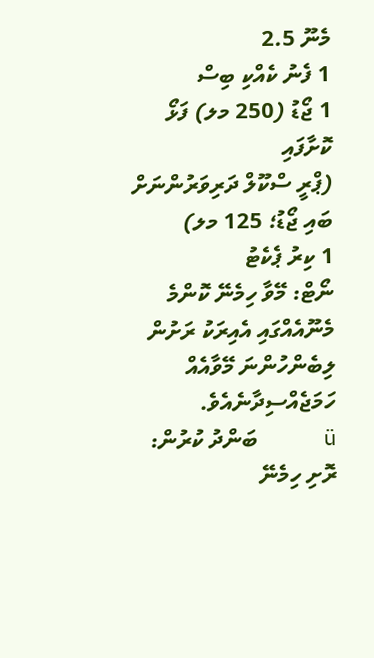މެނޫ 2.5
1 ފެނު ކެއްކި ބިސް
1 ޖޯޑު (250 މލ) ފަޅޯ ކޮށާފައި
(ޕްރީ ސްކޫލް ދަރިވަރުންނަށް ބައި ޖޯޑު؛ 125 މލ)
1 ކިރު ޕެކެޓު
ނޯޓް: މޭވާ ހިމެނޭ ކޮންމެ މެނޫއެއްގައި އެއިރަކު ރަށުން ލިބެންހުންނަ މޭވާއެއް ހަމަޖެއްސިދާނެއެވެ.
ü     ބަންދު ކުރުން: ރޮށި ހިމެނޭ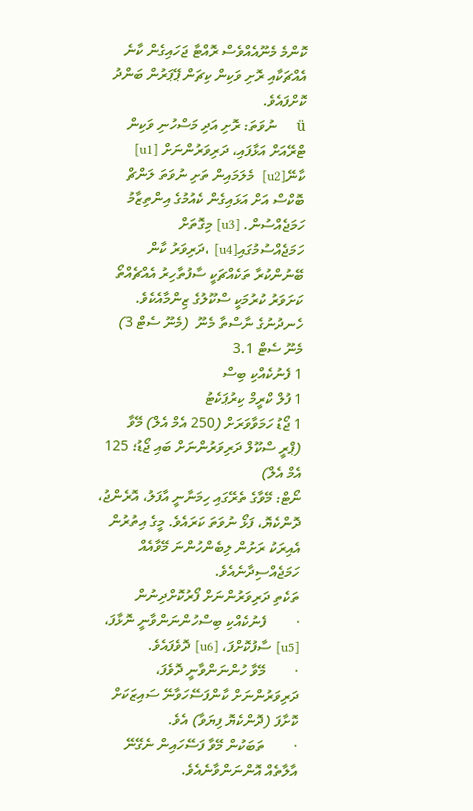ކޮންމެ މެނޫއެއްވެސް ރޮއްޓާ ޖަހައިގެން ކާނެ އެއްޗަކާއި ރޮށި ވަކިން ކިޗަން ޕޭޕަރުން ބަންދު ކޮށްފައެވެ.
ü     ނުވަތަ: ރޮށި އަދި މަސްހުނި ވަކިން ޓްރޭއަށް އަޅާފައި، ދަރިވަރުންނަށް [u1] ކާނޭ[u2]  މެލަމައިން ތަށި ނުވަތަ ލަންޗް ބޮކްސް އަށް އަޅައިގެން ކެއުމުގެ އިންތިޒާމު ހަމަޖެއްސުން. [u3] މިގޮތަށް ހަމަޖެއްސުމުގައި[u4] ،ދަރިވަރު ކާން ބޭނުންކުރާ ތަކެއްޗަކީ ސާފުތާހިރު އެއްޗެއްތޯ ކަށަވަރު ކުރުމަކީ ސްކޫލުގެ ޒިންމާއެކެވެ.
ހެނދުނުގެ ނާސްތާ މެނޫ  (މެނޫ ސެޓް 3)
މެނޫ ސެޓް 3.1
1 ފެނުކެއްކި ބިސް
1 ފުލް ކްރީމް ކިރުޕަކެޓު
1 ޖޯޑު ހަމަވާވަރަށް (250 އެމް އެލް) މޭވާ
(ޕްރީ ސްކޫލް ދަރިވަރުންނަށް ބައި ޖޯޑު؛ 125 އެމް އެލް)
ނޯޓް: މޭވާގެ ތެރޭގައި ހިމަނާނީ އާފަލު، އޮރެންޖު، ދޮންކެޔޮ، ފަޅޯ ނުވަތަ ކަރައެވެ. މީގެ އިތުރުން އެއިރަކު ރަށުން ލިބެންހުންނަ މޭވާއެއް ހަމަޖެއްސިދާނެއެވެ.
ތަކެތި ދަރިވަރުންނަށް ފޯރުކޮށްދިނުން
·        ފެނުކެއްކި ބިސްހުންނަންވާނީ ނޮޅާފަ، [u5] ސާފުކޮށްފަ، [u6] ދޮވެފައެވެ.
·        މޭވާ ހުންނަންވާނީ ދޮވެފަ، ދަރިވަރުންނަށް ކާންފަސޭހަވާނޭ ސައިޒަކަށް ކޮށާފަ (ދޮންކެޔޮ ފިޔަވާ) އެވެ.
·        ތަބަކުން މޭވާ ފަސޭހައިން ނެގޭނޭ އާލާތެއް އޮންނަންވާނެއެވެ.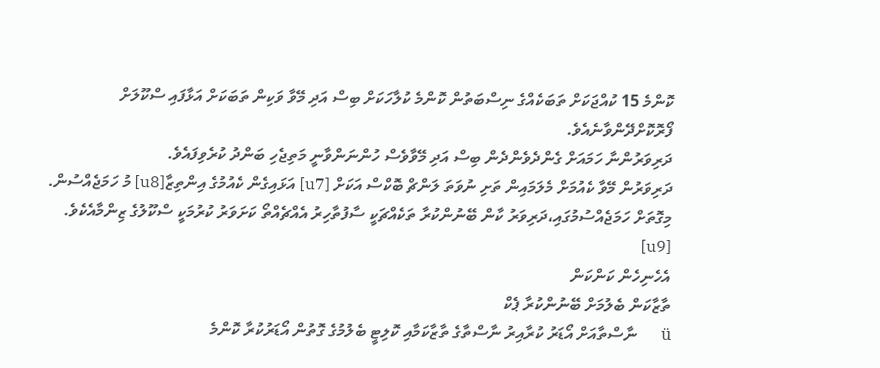ކޮންމެ 15 ކުއްޖަކަށް ތަބަކެއްގެ ނިސްބަތުން ކޮންމެ ކުލާހަކަށް ބިސް އަދި މޭވާ ވަކިން ތަބަކަށް އަޅާފައި ސްކޫލަށް ފޯރޮކޮށްދޭންވާނެއެވެ.
ދަރިވަރުންނާ ހަމައަށް ގެންދެވެންދެން ބިސް އަދި މޭވާވެސް ހުންނަންވާނީ މަތިޖެހި ބަންދު ކުރެވިފައެވެ.
ދަރިވަރުން މޭވާ ކެއުމަށް މެލަމައިން ތަށި ނުވަތަ ލަންޗް ބޮކްސް އަކަށް [u7] އަޅައިގެން ކެއުމުގެ އިންތިޒާ[u8] މު ހަމަޖެއްސުން. މިގޮތަށް ހަމަޖެއްސުމުގައި،ދަރިވަރު ކާން ބޭނުންކުރާ ތަކެއްޗަކީ ސާފުތާހިރު އެއްޗެއްތޯ ކަށަވަރު ކުރުމަކީ ސްކޫލުގެ ޒިންމާއެކެވެ. [u9]
އެހެނިހެން ކަންކަން
ތާޒާކަން ބެލުމަށް ބޭނުންކުރާ ޕެކް
ü      ނާސްތާއަށް އޯޑަރު ކުރާއިރު ނާސްތާގެ ތާޒާކަމާއި ކޮލިޓީ ބެލުމުގެ ގޮތުން އޯޑަރުކުރާ ކޮންމެ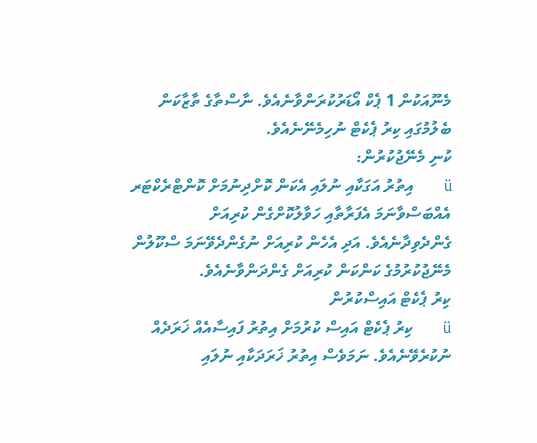މެނޫއަކުން 1 ޕެކް އޯޑަރުކުރަންވާނެއެވެ. ނާސްތާގެ ތާޒާކަން ބެލުމުގައި ކިރު ޕެކެޓް ނުހިމެނޭނެއެވެ.
ކުނި މެނޭޖުކުރުން:
ü      އިތުރު އަގަކާއި ނުލައި އެކަން ކޮށްދިނުމަށް ކޮންޓްރެކްޓަރ އެއްބަސްވާނަމަ އެފަރާތާއި ހަވާލުކޮށްގެން ކުރިއަށް ގެންދެވިދާނެއެވެ. އަދި އެހެން ކުރިއަށް ނުގެންދެވޭނަމަ ސްކޫލުން މެނޭޖުކުރުމުގެ ކަންކަން ކުރިއަށް ގެންދަންވާނެއެވެ.
ކިރު ޕެކެޓް އައިސްކުރުން
ü      ކިރު ޕެކެޓް އައިސް ކުރުމަށް އިތުރު ފައިސާއެއް ޚަރަދެއް ނުކުރެވޭނެއެވެ. ނަމަވެސް އިތުރު ޚަރަދަކާއި ނުލައި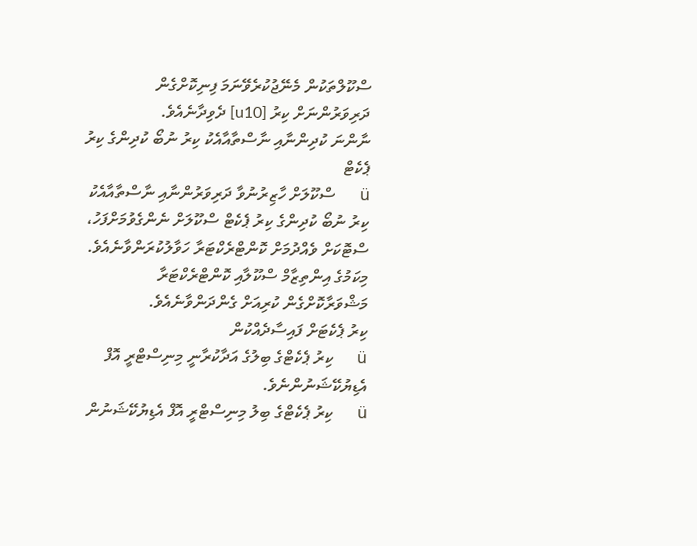ސްކޫލްތަކުން މެނޭޖުކުރެވޭނަމަ ފިނިކޮށްގެން ދަރިވަރުންނަށް ކިރު [u10] ދެވިދާނެއެވެ.
ނާންނަ ކުދިންނާއި ނާސްތާއާއެކު ކިރު ނުބޯ ކުދިންގެ ކިރު ޕެކެޓް
ü      ސްކޫލަށް ހާޒިރުނުވާ ދަރިވަރުންނާއި ނާސްތާއާއެކު ކިރު ނުބޯ ކުދިންގެ ކިރު ޕެކެޓް ސްކޫލަށް ނެންގެވުމަށްފަހު، ސްޓޮކަށް ވެއްދުމަށް ކޮންޓްރެކްޓަރާ ހަވާލުކުރަންވާނެއެވެ. މިކަމުގެ އިންތިޒާމް ސްކޫލާއި ކޮންޓްރެކްޓަރާ މަޝްވަރާކޮށްގެން ކުރިއަށް ގެންދަންވާނެއެވެ.
ކިރު ޕެކެޓަށް ފައިސާދެއްކުން
ü      ކިރު ޕެކެޓްގެ ބިލުގެ އަދާކުރާނީ މިނިސްޓްރީ އޮފް އެޑިޔުކޭޝަނުންނެވެ.
ü      ކިރު ޕެކެޓްގެ ބިލު މިނިސްޓްރީ އޮފް އެޑިޔުކޭޝަނުން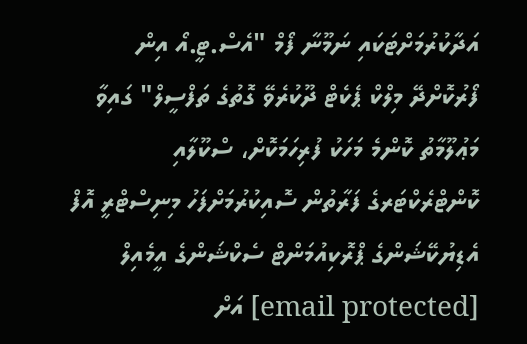އަދާކުރުމަށްޓަކައި ނަމޫނާ ފޯމް "އެސް.ޓީ.އޯ އިން ފޯރުކޮށްދޭ މިލްކް ޕެކެޓް ދޫކުރެވޭ ގޮތުގެ ތަފްސީލް" ގައިވާ މަޢުލޫމާތު ކޮންމެ މަހަކު ފުރިހަމަކޮށް، ސްކޫލާއި ކޮންޓްރެކްޓަރގެ ފަރާތުން ސޮއިކުރުމަށްފަހު މިނިސްޓްރީ އޮފް އެޑިޔުކޭޝަންގެ ޕްރޮކިއުމަންޓް ސެކްޝަންގެ އީމެއިލް [email protected] އަށް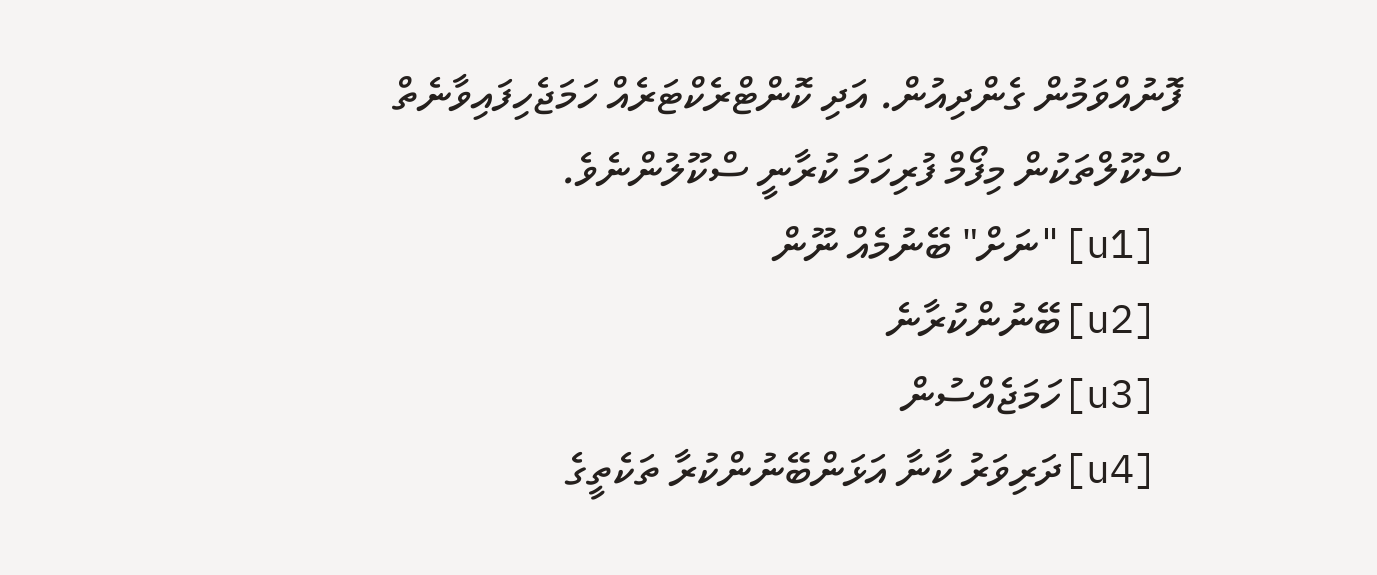ފޮނުއްވަމުން ގެންދިއުން. އަދި ކޮންޓްރެކްޓަރެއް ހަމަޖެހިފައިވާނެތް ސްކޫލްތަކުން މިފޯމް ފުރިހަމަ ކުރާނީ ސްކޫލުންނެވެ.
 [u1]"ނަށް" ބޭނުމެއް ނޫން
 [u2]ބޭނުންކުރާނެ
 [u3]ހަމަޖެއްސުން
 [u4]ދަރިވަރު ކާނާ އަޅަންބޭނުންކުރާ ތަކެތީގެ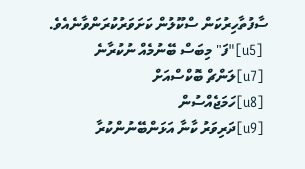ސާފުތާހިރުކަން ސްކޫލުން ކަށަވަރުކުރަންވާނެއެވެ.
 [u5]"ފަ" މިބަސް ބޭނުމެއް ނުކުރާނެ
 [u7]ލަންޗް ބޮކްސްއަށް
 [u8]ހަމަޖެއްސުން
 [u9]ދަރިވަރު ކާނާ އަޅަންބޭނުންކުރާ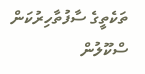ތަކެތީގެ ސާފުތާހިރުކަން ސްކޫލުން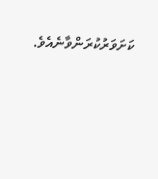ކަށަވަރުކުރަންވާނެއެވެ.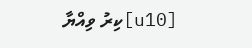[u10]ކިރު ވިއްޔާ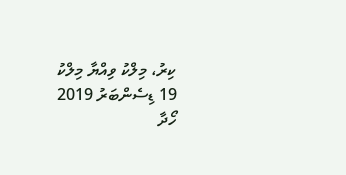ކިރު، މިލްކު ވިއްޔާ މިލްކު
19 ޑިސެންބަރު 2019
ހޯދާ